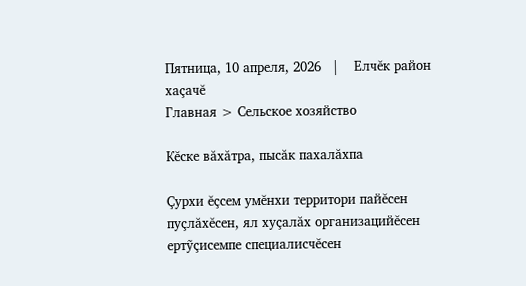Пятница, 10 апреля, 2026   |    Елчĕк район хаçачĕ
Главная > Сельское хозяйство

Кĕске вăхăтра, пысăк пахалăхпа

Çурхи ĕçсем умĕнхи территори пайĕсен пуçлăхĕсен, ял хуçалăх организацийĕсен ертỹçисемпе специалисчĕсен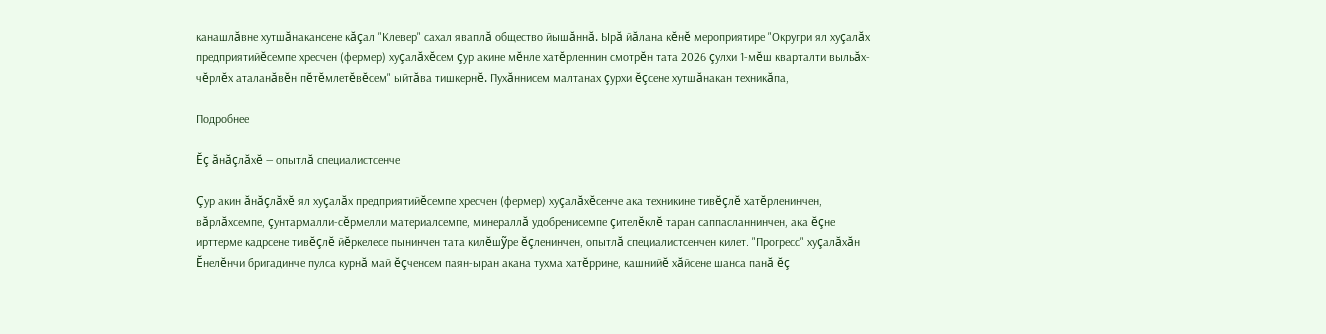канашлăвне хутшăнакансене кăçал "Клевер" сахал яваплă общество йышăннă. Ырă йăлана кĕнĕ мероприятире "Округри ял хуçалăх предприятийĕсемпе хресчен (фермер) хуçалăхĕсем çур акине мĕнле хатĕрленнин смотрĕн тата 2026 çулхи 1-мĕш кварталти выльăх-чĕрлĕх аталанăвĕн пĕтĕмлетĕвĕсем" ыйтăва тишкернĕ. Пухăннисем малтанах çурхи ĕçсене хутшăнакан техникăпа,

Подробнее

Ĕç ăнăçлăхĕ — опытлă специалистсенче

Çур акин ăнăçлăхĕ ял хуçалăх предприятийĕсемпе хресчен (фермер) хуçалăхĕсенче ака техникине тивĕçлĕ хатĕрленинчен, вăрлăхсемпе, çунтармалли-сĕрмелли материалсемпе, минераллă удобренисемпе çителĕклĕ таран саппасланнинчен, ака ĕçне ирттерме кадрсене тивĕçлĕ йĕркелесе пынинчен тата килĕшỹре ĕçленинчен, опытлă специалистсенчен килет. "Прогресс" хуçалăхăн Ĕнелĕнчи бригадинче пулса курнă май ĕçченсем паян-ыран акана тухма хатĕррине, кашнийĕ хăйсене шанса панă ĕç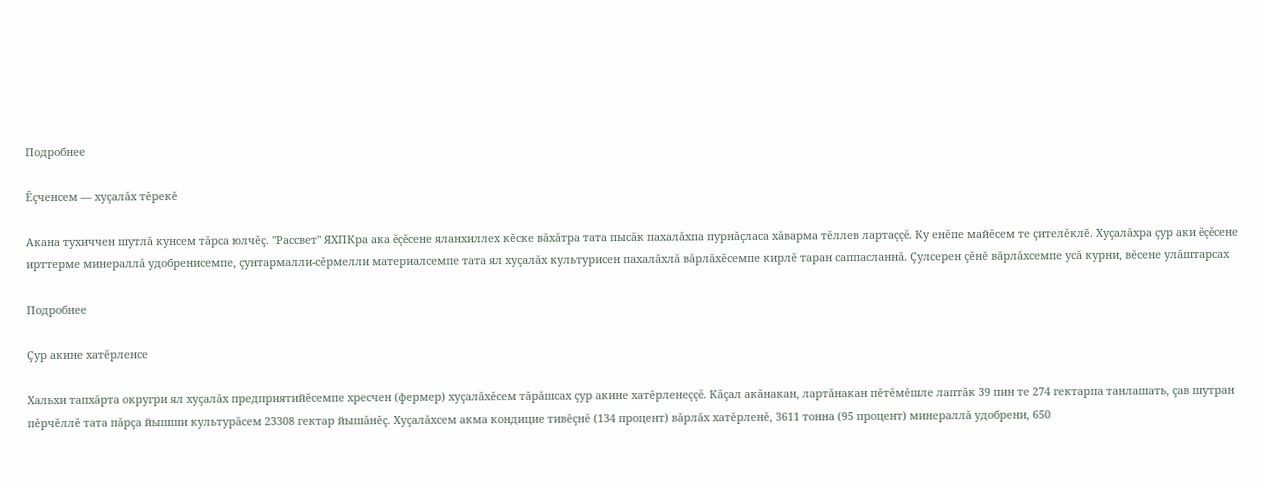Подробнее

Ĕçченсем — хуçалăх тĕрекĕ

Акана тухиччен шутлă кунсем тăрса юлчĕç. "Рассвет" ЯХПКра ака ĕçĕсене яланхиллех кĕске вăхăтра тата пысăк пахалăхпа пурнăçласа хăварма тĕллев лартаççĕ. Ку енĕпе майĕсем те çителĕклĕ. Хуçалăхра çур аки ĕçĕсене ирттерме минераллă удобренисемпе, çунтармалли-сĕрмелли материалсемпе тата ял хуçалăх культурисен пахалăхлă вăрлăхĕсемпе кирлĕ таран саппасланнă. Çулсерен çĕнĕ вăрлăхсемпе усă курни, вĕсене улăштарсах

Подробнее

Çур акине хатĕрленсе

Хальхи тапхăрта округри ял хуçалăх предприятийĕсемпе хресчен (фермер) хуçалăхĕсем тăрăшсах çур акине хатĕрленеççĕ. Кăçал акăнакан, лартăнакан пĕтĕмĕшле лаптăк 39 пин те 274 гектарпа танлашать, çав шутран пĕрчĕллĕ тата пăрçа йышши культурăсем 23308 гектар йышăнĕç. Хуçалăхсем акма кондицие тивĕçнĕ (134 процент) вăрлăх хатĕрленĕ, 3611 тонна (95 процент) минераллă удобрени, 650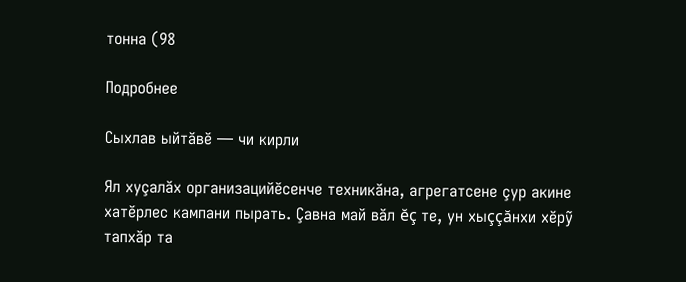тонна (98

Подробнее

Сыхлав ыйтăвĕ — чи кирли

Ял хуçалăх организацийĕсенче техникăна, агрегатсене çур акине хатĕрлес кампани пырать. Çавна май вăл ĕç те, ун хыççăнхи хĕрỹ тапхăр та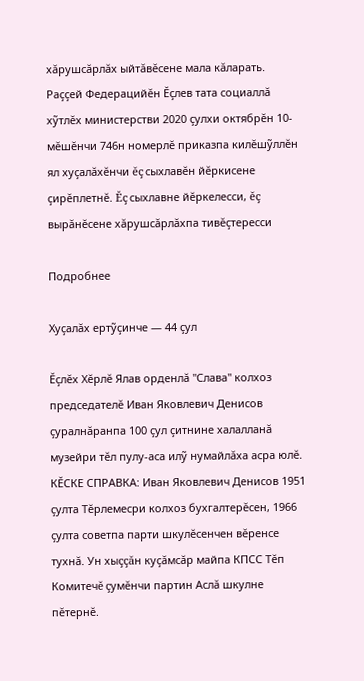хăрушсăрлăх ыйтăвĕсене мала кăларать. Раççей Федерацийĕн Ĕçлев тата социаллă хỹтлĕх министерстви 2020 çулхи октябрĕн 10-мĕшĕнчи 746н номерлĕ приказпа килĕшỹллĕн ял хуçалăхĕнчи ĕç сыхлавĕн йĕркисене çирĕплетнĕ. Ĕç сыхлавне йĕркелесси, ĕç вырăнĕсене хăрушсăрлăхпа тивĕçтересси

Подробнее

Хуçалăх ертỹçинче — 44 çул

Ĕçлĕх Хĕрлĕ Ялав орденлă "Слава" колхоз председателĕ Иван Яковлевич Денисов çуралнăранпа 100 çул çитнине халалланă музейри тĕл пулу-аса илỹ нумайлăха асра юлĕ. КĔСКЕ СПРАВКА: Иван Яковлевич Денисов 1951 çулта Тĕрлемесри колхоз бухгалтерĕсен, 1966 çулта советпа парти шкулĕсенчен вĕренсе тухнă. Ун хыççăн куçăмсăр майпа КПСС Тĕп Комитечĕ çумĕнчи партин Аслă шкулне пĕтернĕ.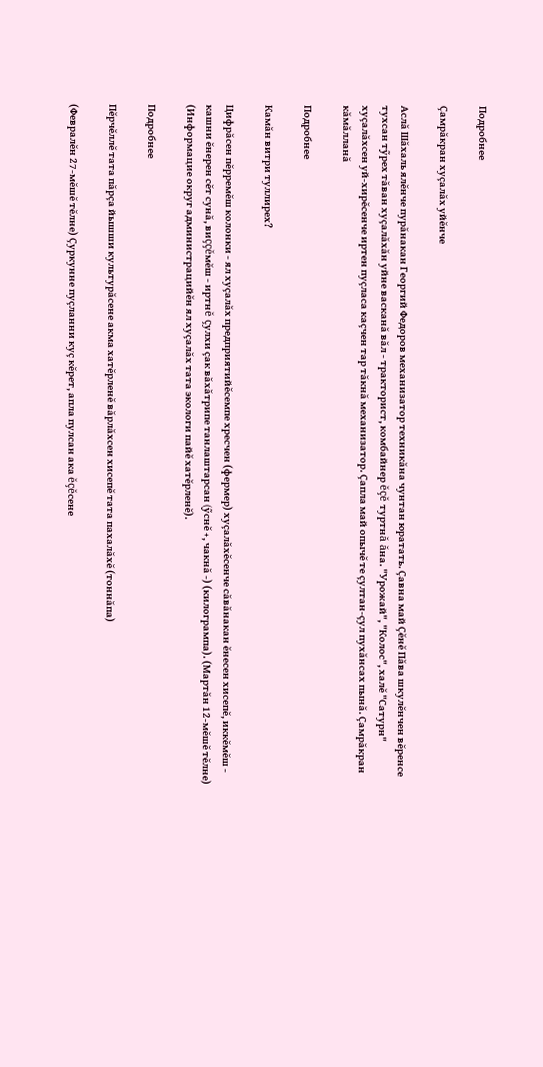Подробнее

Çамрăкран хуçалăх уйĕнче

Аслă Шăхаль ялĕнче пурăнакан Георгий Федоров механизатор техникăна чунтан юратать. Çавна май Çĕнĕ Пăва шкулĕнчен вĕренсе тухсан тỹрех тăван хуçалăхăн уйне васканă вăл - тракторист, комбайнер ĕçĕ туртнă ăна. "Урожай", "Колос", халĕ "Сатурн" хуçалăхсен уй-хирĕсенче иртен пуçласа каçчен тар тăкнă механизатор. Çапла май опычĕ те çултан-çул пухăнсах пынă. Çамрăкран кăмăлланă

Подробнее

Камăн витри туллирех?

Цифрăсен пĕрремĕш колонки - ял хуçалăх предприятийĕсемпе хресчен (фермер) хуçалăхĕсенче сăвăнакан ĕнесен хисепĕ, иккĕмĕш - кашни ĕнерен сĕт сунă, виççĕмĕш - иртнĕ çулхи çак вăхăтрипе танлаштарсан (ỹснĕ +, чакнă -) (килогрампа). (Мартăн 12-мĕшĕ тĕлне) (Информацие округ администрацийĕн ял хуçалăх тата экологи пайĕ хатĕрленĕ).

Подробнее

Пĕрчĕллĕ тата пăрçа йышши культурăсене акма хатĕрленĕ вăрлăхсен хисепĕ тата пахалăхĕ (тоннăпа)

(Февралĕн 27-мĕшĕ тĕлне) Çуркунне пуçланни куç кĕрет, апла пулсан ака ĕçĕсене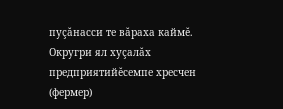пуçăнасси те вăраха каймĕ. Округри ял хуçалăх предприятийĕсемпе хресчен (фермер)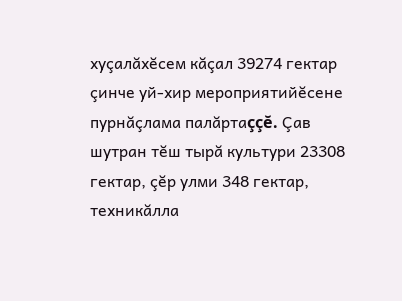хуçалăхĕсем кăçал 39274 гектар çинче уй-хир мероприятийĕсене пурнăçлама палăртаççĕ. Çав шутран тĕш тырă культури 23308 гектар, çĕр улми 348 гектар, техникăлла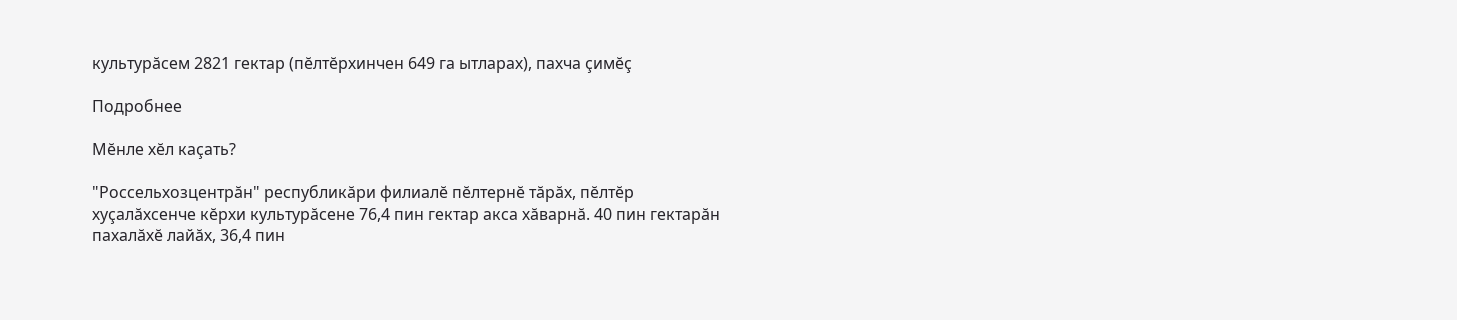культурăсем 2821 гектар (пĕлтĕрхинчен 649 га ытларах), пахча çимĕç

Подробнее

Мĕнле хĕл каçать?

"Россельхозцентрăн" республикăри филиалĕ пĕлтернĕ тăрăх, пĕлтĕр хуçалăхсенче кĕрхи культурăсене 76,4 пин гектар акса хăварнă. 40 пин гектарăн пахалăхĕ лайăх, 36,4 пин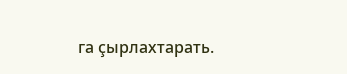га çырлахтарать.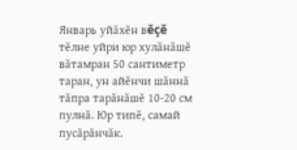Январь уйăхĕн вĕçĕ тĕлне уйри юр хулăнăшĕ вăтамран 50 сантиметр таран, ун айĕнчи шăннă тăпра тарăнăшĕ 10-20 см пулнă. Юр типĕ, самай пусăрăнчăк.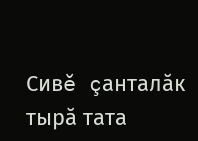Сивĕ çанталăк тырă тата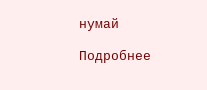нумай

Подробнее